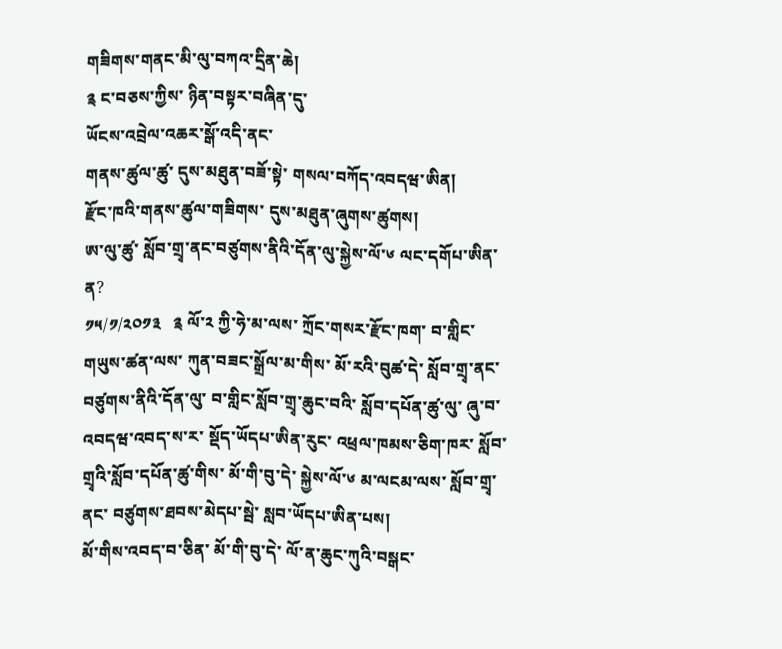གཟིགས་གནང་མི་ལུ་བཀའ་དྲིན་ཆེ།
༉ ང་བཅས་ཀྱིས་ ཉིན་བསྟར་བཞིན་དུ་
ཡོངས་འབྲེལ་འཆར་སྒོ་འདི་ནང་
གནས་ཚུལ་ཚུ་ དུས་མཐུན་བཟོ་སྟེ་ གསལ་བཀོད་འབདཝ་ཨིན།
རྫོང་ཁའི་གནས་ཚུལ་གཟིགས་ དུས་མཐུན་ཞུགས་ཚུགས།
ཨ་ལུ་ཚུ་ སློབ་གྲྭ་ནང་བཙུགས་ནིའི་དོན་ལུ་སྐྱེས་ལོ་༦ ལང་དགོཔ་ཨིན་ན?
༡༥/༡/༢༠༡༣   ༉ ལོ་༢ ཀྱི་ཧེ་མ་ལས་ ཀྲོང་གསར་རྫོང་ཁག་ བ་གླིང་གཡུས་ཚན་ལས་ ཀུན་བཟང་སྒྲོལ་མ་གིས་ མོ་རའི་བུཚ་དེ་ སློབ་གྲྭ་ནང་བཙུགས་ནིའི་དོན་ལུ་ བ་གླིང་སློབ་གྲྭ་ཆུང་བའི་ སློབ་དཔོན་ཚུ་ལུ་ ཞུ་བ་འབདཝ་འབད་ས་ར་ སྡོད་ཡོདཔ་ཨིན་རུང་ འཕྲལ་ཁམས་ཅིག་ཁར་ སློབ་གྲྭའི་སློབ་དཔོན་ཚུ་གིས་ མོ་གི་བུ་དེ་ སྐྱེས་ལོ་༦ མ་ལངམ་ལས་ སློབ་གྲྭ་ནང་ བཙུགས་ཐབས་མེདཔ་སྦེ་ སླབ་ཡོདཔ་ཨིན་པས།
མོ་གིས་འབད་བ་ཅིན་ མོ་གི་བུ་དེ་ ལོ་ན་ཆུང་ཀུའི་བསྒང་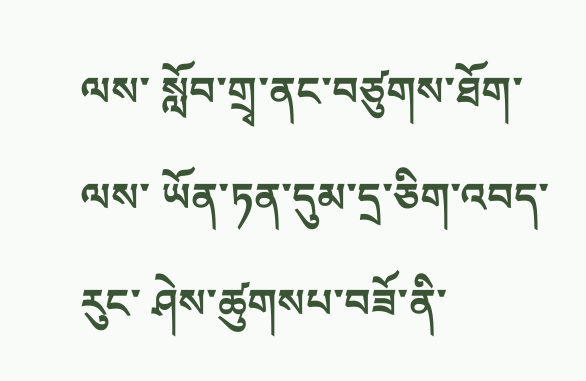ལས་ སློབ་གྲྭ་ནང་བཙུགས་ཐོག་ལས་ ཡོན་ཏན་དུམ་དྲ་ཅིག་འབད་རུང་ ཤེས་ཚུགསཔ་བཟོ་ནི་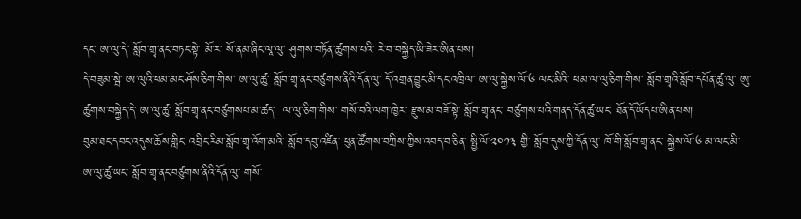དང་ ཨ་ལུ་དེ་ སློབ་གྲྭ་ནང་བཏང་སྟེ་ མོ་ར་ སོ་ནམ་ཞིང་ལཱ་ལུ་ ཤུགས་བཏོན་ཚུགས་པའི་ རེ་བ་བསྐྱེད་ཡི་ཟེར་ཨིན་པས།
དེ་བཟུམ་སྦེ་ ཨ་ལུའི་ཕམ་མང་ཤོས་ཅིག་གིས་ ཨ་ལུ་ཚུ་ སློབ་གྲྭ་ནང་བཙུགས་ནིའི་དོན་ལུ་ དོ་འགྲན་བྱུང་མི་དང་འཁྲིལ་ ཨ་ལུ་སྐྱེས་ལོ་༦ ལང་མིའི་ ཕམ་ལ་ལུ་ཅིག་གིས་ སློབ་གྲྭའི་སློབ་དཔོན་ཚུ་ལུ་ ཨུ་ཚུགས་བསྐྱེད་དེ་ ཨ་ལུ་ཚུ་ སློབ་གྲྭ་ནང་བཙུགསཔ་མ་ཚད་  ལ་ལུ་ཅིག་གིས་ གསོ་བའི་ལག་ཁྱེར་ རྫུས་མ་བཟོ་སྟེ་ སློབ་གྲྭ་ནང་ བཙུགས་པའི་གནད་དོན་ཚུ་ཡང་ ཐོན་དོ་ཡོདཔ་ཨིན་པས།
བུམ་ཐང་དབང་འདུས་ཆོས་གླིང་ འབྲིང་རིམ་སློབ་གྲྭ་འོག་མའི་ སློབ་དབུ་འཛིན་ ཕུན་ཚོགས་བཀྲིས་ཀྱིས་འབད་བ་ཅིན་ སྤྱི་ལོ་༢༠༡༣ གྱི་ སློབ་དུས་ཀྱི་དོན་ལུ་ ཁོ་གི་སློབ་གྲྭ་ནང་ སྐྱེས་ལོ་༦ མ་ལང་མི་ ཨ་ལུ་ཚུ་ཡང་ སློབ་གྲྭ་ནང་བཙུགས་ནིའི་དོན་ལུ་ གསོ་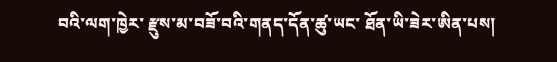བའི་ལག་ཁྱེར་ རྫུས་མ་བཟོ་བའི་གནད་དོན་ཚུ་ཡང་ ཐོན་ཡི་ཟེར་ཨིན་པས།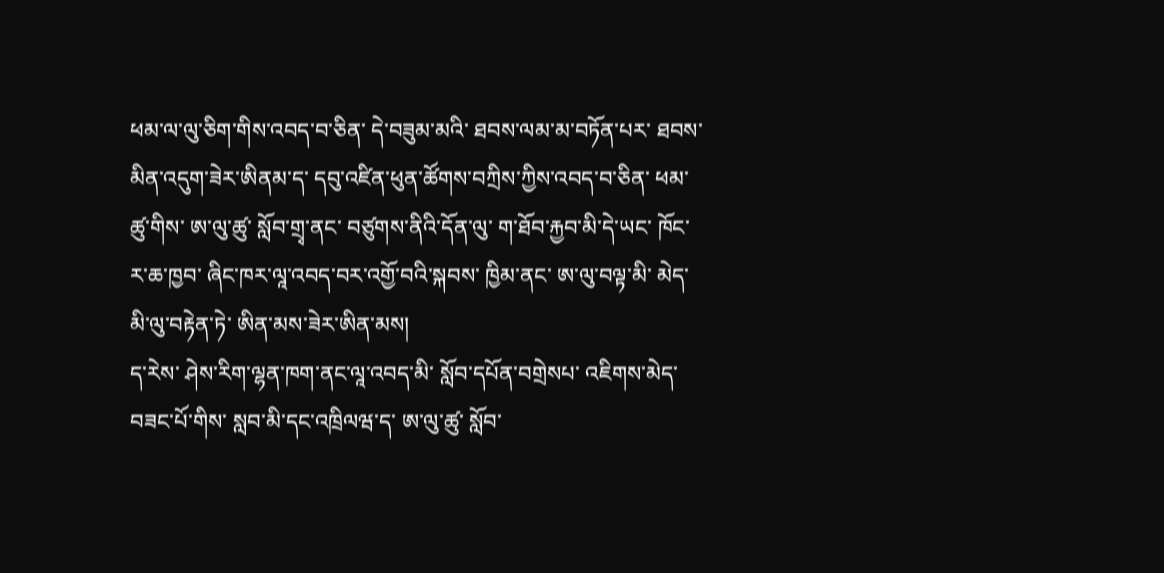ཕམ་ལ་ལུ་ཅིག་གིས་འབད་བ་ཅིན་ དེ་བཟུམ་མའི་ ཐབས་ལམ་མ་བཏོན་པར་ ཐབས་མིན་འདུག་ཟེར་ཨིནམ་ད་ དབུ་འཛིན་ཕུན་ཚོགས་བཀྲིས་ཀྱིས་འབད་བ་ཅིན་ ཕམ་ཚུ་གིས་ ཨ་ལུ་ཚུ་ སློབ་གྲྭ་ནང་ བཙུགས་ནིའི་དོན་ལུ་ ག་ཐོབ་རྐྱབ་མི་དེ་ཡང་ ཁོང་ར་ཆ་ཁྱབ་ ཞིང་ཁར་ལཱ་འབད་བར་འགྱོ་བའི་སྐབས་ ཁྱིམ་ནང་ ཨ་ལུ་བལྟ་མི་ མེད་མི་ལུ་བརྟེན་ཏེ་ ཨིན་མས་ཟེར་ཨིན་མས།
ད་རེས་ ཤེས་རིག་ལྷན་ཁག་ནང་ལཱ་འབད་མི་ སློབ་དཔོན་བགྲེསཔ་ འཇིགས་མེད་བཟང་པོ་གིས་ སླབ་མི་དང་འཁྲིལཝ་ད་ ཨ་ལུ་ཚུ་ སློབ་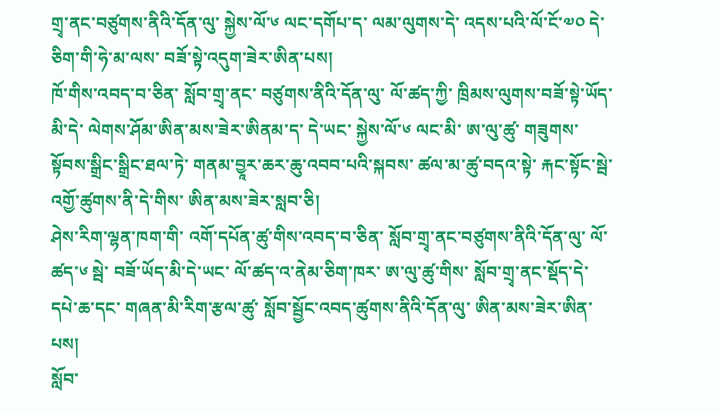གྲྭ་ནང་བཙུགས་ནིའི་དོན་ལུ་ སྐྱེས་ལོ་༦ ལང་དགོཔ་ད་ ལམ་ལུགས་དེ་ འདས་པའི་ལོ་ངོ་༧༠ དེ་ཅིག་གི་ཧེ་མ་ལས་ བཟོ་སྟེ་འདུག་ཟེར་ཨིན་པས།
ཁོ་གིས་འབད་བ་ཅིན་ སློབ་གྲྭ་ནང་ བཙུགས་ནིའི་དོན་ལུ་ ལོ་ཚད་ཀྱི་ ཁྲིམས་ལུགས་བཟོ་སྟེ་ཡོད་མི་དེ་ ལེགས་ཤོམ་ཨིན་མས་ཟེར་ཨིནམ་ད་ དེ་ཡང་ སྐྱེས་ལོ་༦ ལང་མི་ ཨ་ལུ་ཚུ་ གཟུགས་སྟོབས་སྒྲིང་སྒྲིང་ཐལ་ཏེ་ གནམ་བྱཱར་ཆར་ཆུ་འབབ་པའི་སྐབས་ ཚལ་མ་ཚུ་བདའ་སྟེ་ རྐང་སྟོང་སྦེ་ འགྱོ་ཚུགས་ནི་དེ་གིས་ ཨིན་མས་ཟེར་སླབ་ཅི།
ཤེས་རིག་ལྷན་ཁག་གི་ འགོ་དཔོན་ཚུ་གིས་འབད་བ་ཅིན་ སློབ་གྲྭ་ནང་བཙུགས་ནིའི་དོན་ལུ་ ལོ་ཚད་༦ སྦེ་ བཟོ་ཡོད་མི་དེ་ཡང་ ལོ་ཚད་འ་ནེམ་ཅིག་ཁར་ ཨ་ལུ་ཚུ་གིས་ སློབ་གྲྭ་ནང་སྡོད་དེ་ དཔེ་ཆ་དང་ གཞན་མི་རིག་རྩལ་ཚུ་ སློབ་སྦྱོང་འབད་ཚུགས་ནིའི་དོན་ལུ་ ཨིན་མས་ཟེར་ཨིན་པས།
སློབ་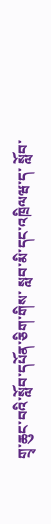གྲྭ་ཆུང་བའི་སློབ་དཔོན་ཅིག་གིས་ སླབ་མི་དང་འཁྲིལཝ་ད་ སློབ་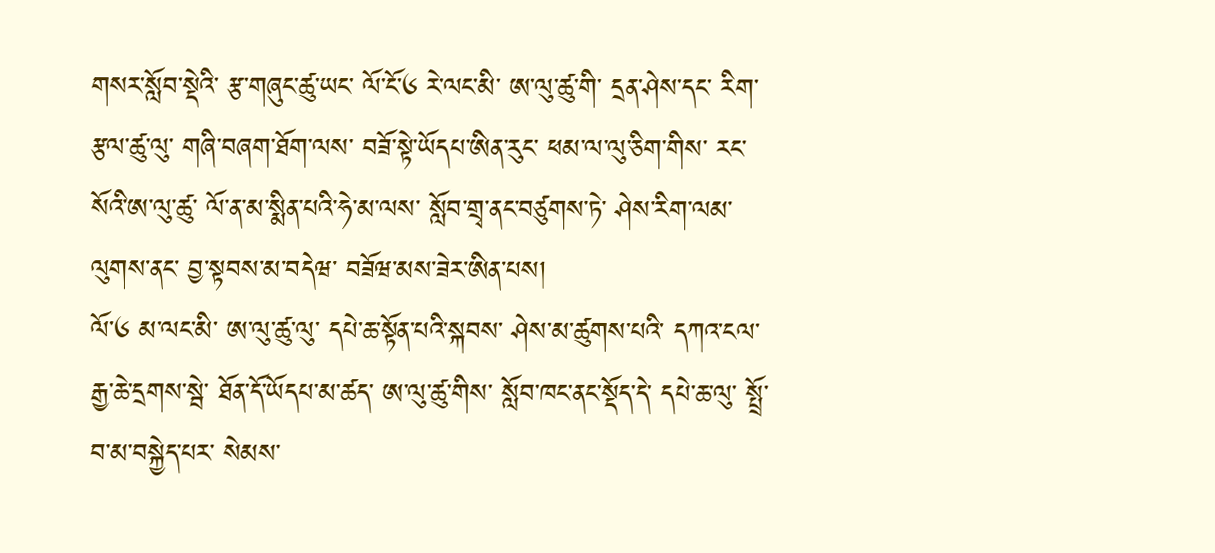གསར་སློབ་སྡེའི་ རྩ་གཞུང་ཚུ་ཡང་ ལོ་ངོ་༦ རེ་ལང་མི་ ཨ་ལུ་ཚུ་གི་ དྲན་ཤེས་དང་ རིག་རྩལ་ཚུ་ལུ་ གཞི་བཞག་ཐོག་ལས་ བཟོ་སྟེ་ཡོདཔ་ཨིན་རུང་ ཕམ་ལ་ལུ་ཅིག་གིས་ རང་སོའི་ཨ་ལུ་ཚུ་ ལོ་ན་མ་སྨིན་པའི་ཧེ་མ་ལས་ སློབ་གྲྭ་ནང་བཙུགས་ཏེ་ ཤེས་རིག་ལམ་ལུགས་ནང་ བྱ་སྟབས་མ་བདེཝ་ བཟོཝ་མས་ཟེར་ཨིན་པས།
ལོ་༦ མ་ལང་མི་ ཨ་ལུ་ཚུ་ལུ་ དཔེ་ཆ་སྟོན་པའི་སྐབས་ ཤེས་མ་ཚུགས་པའི་ དཀའ་ངལ་རྒྱ་ཆེ་དྲགས་སྦེ་ ཐོན་དོ་ཡོདཔ་མ་ཚད་ ཨ་ལུ་ཚུ་གིས་ སློབ་ཁང་ནང་སྡོད་དེ་ དཔེ་ཆ་ལུ་ སྤྲོ་བ་མ་བསྐྱེད་པར་ སེམས་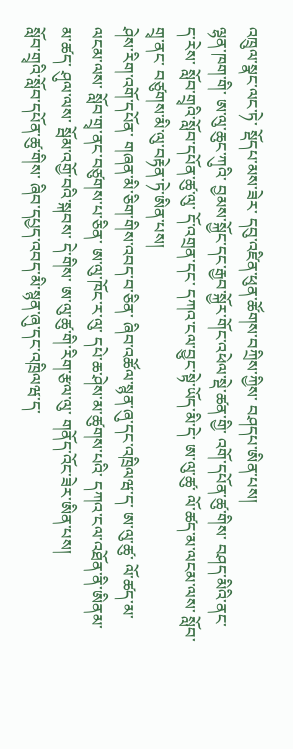འཁྲུལ་སྣང་ལང་ཏེ་ སྡོདཔ་མས་ཟེར་ དབུ་འཛིན་ཕུན་ཚོགས་བཀྲིས་ཀྱིས་ བཤདཔ་ཨིན་པས།
ལྷན་ཁག་གི་ ཨ་ལུ་ཆུང་ཀུའི་ བྱམས་སྐྱོང་དང་རྒྱབ་སྐྱོར་གོང་འཕེལ་སྡེ་ཚན་གྱི་ འགོ་དཔོན་ཚུ་གིས་ བཤད་མིའི་ནང་  ད་རེས་ སློབ་གྲྭའི་སློབ་དཔོན་ཚུ་ལུ་ དོ་འགྲན་དང་ དཀའ་ངལ་བྱུང་སྟེ་ཡོད་མི་དེ་ ཨ་ལུ་ཚུ་ ལོ་ཚད་མ་ལངམ་ལས་ སློབ་གྲྭ་ནང་ བཙུགས་མི་ལུ་བརྟེན་ཏེ་ཨིན་པས།
ཤེས་རིག་འགོ་དཔོན་ གཞན་མི་ཅིག་གིས་འབད་བ་ཅིན་ ཞིབ་འཚོལ་སྙན་ཞུ་དང་འཁྲིལཝ་ད་ ཨ་ལུ་ཚུ་ ལོ་ཚད་མ་ལངམ་ལས་ སློབ་གྲྭ་ནང་བཙུགས་པ་ཅིན་ ཨ་ལུ་ཁོང་ར་ལུ་ དཔེ་ཆ་ཤེས་མ་ཚུགས་པའི་ དཀའ་ངལ་འཐོན་ནི་ཨིནམ་མ་ཚད་ ཤུལ་ལས་ སྦོམ་འགྱོ་བའི་སྐབས་ དེ་གིས་ ཨ་ལུ་ཚུ་གི་རིག་རྩལ་ལུ་ གནོད་འོང་ཟེར་ཨིན་པས།
སློབ་གྲྭའི་སློབ་དཔོན་ཚུ་གིས་ ཞིབ་དཔྱད་འབད་མི་སྙན་ཞུ་དང་འཁྲིལཝ་ད་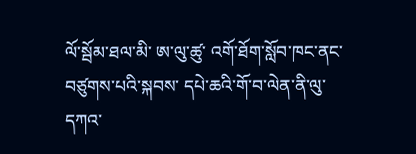ལོ་སྦོམ་ཐལ་མི་ ཨ་ལུ་ཚུ་ འགོ་ཐོག་སློབ་ཁང་ནང་ བཙུགས་པའི་སྐབས་ དཔེ་ཆའི་གོ་བ་ལེན་ནི་ལུ་ དཀའ་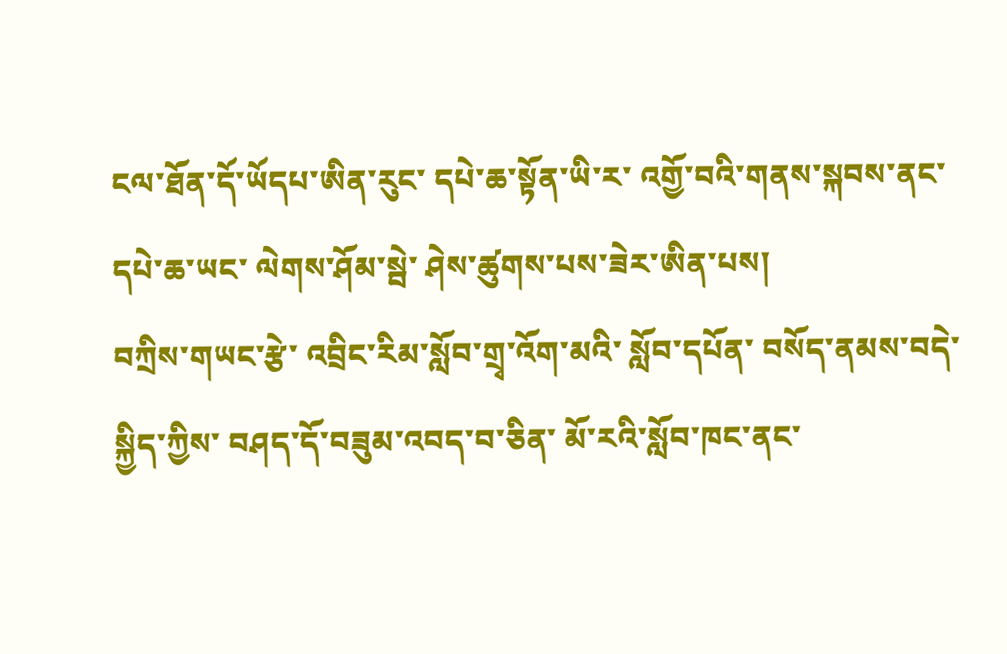ངལ་ཐོན་དོ་ཡོདཔ་ཨིན་རུང་ དཔེ་ཆ་སྟོན་ཡི་ར་ འགྱོ་བའི་གནས་སྐབས་ནང་ དཔེ་ཆ་ཡང་ ལེགས་ཤོམ་སྦེ་ ཤེས་ཚུགས་པས་ཟེར་ཨིན་པས།
བཀྲིས་གཡང་རྩེ་ འབྲིང་རིམ་སློབ་གྲྭ་འོག་མའི་ སློབ་དཔོན་ བསོད་ནམས་བདེ་སྐྱིད་ཀྱིས་ བཤད་དོ་བཟུམ་འབད་བ་ཅིན་ མོ་རའི་སློབ་ཁང་ནང་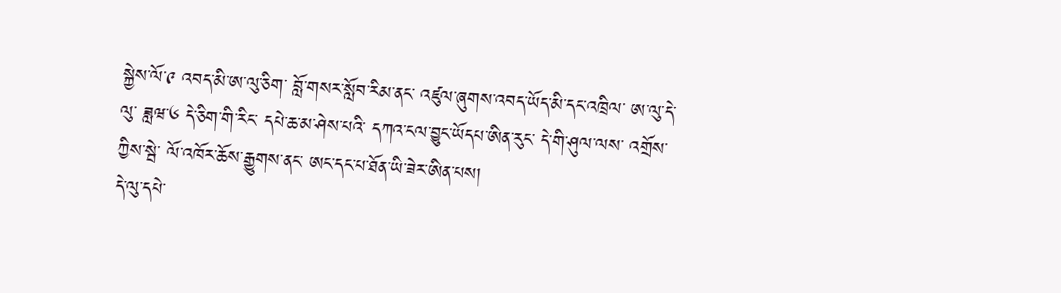སྐྱེས་ལོ་༩ འབད་མི་ཨ་ལུ་ཅིག་ བློ་གསར་སློབ་རིམ་ནང་ འཛུལ་ཞུགས་འབད་ཡོད་མི་དང་འཁྲིལ་ ཨ་ལུ་དེ་ལུ་ ཟླཝ་༦ དེ་ཅིག་གི་རིང་ དཔེ་ཆ་མ་ཤེས་པའི་ དཀའ་ངལ་བྱུང་ཡོདཔ་ཨིན་རུང་ དེ་གི་ཤུལ་ལས་ འགྲོས་ཀྱིས་སྦེ་ ལོ་འཁོར་ཆོས་རྒྱུགས་ནང་ ཨང་དང་པ་ཐོན་ཡི་ཟེར་ཨིན་པས།
དེ་ལུ་དཔེ་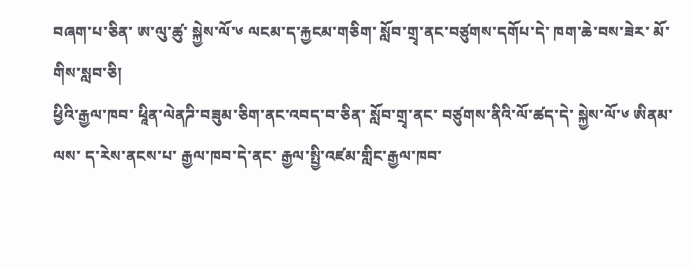བཞག་པ་ཅིན་ ཨ་ལུ་ཚུ་ སྐྱེས་ལོ་༦ ལངམ་ད་རྐྱངམ་གཅིག་ སློབ་གྲྭ་ནང་བཙུགས་དགོཔ་དེ་ ཁག་ཆེ་བས་ཟེར་ མོ་གིས་སླབ་ཅི།
ཕྱིའི་རྒྱལ་ཁབ་ ཕཱིན་ལེནཌི་བཟུམ་ཅིག་ནང་འབད་བ་ཅིན་ སློབ་གྲྭ་ནང་ བཙུགས་ནིའི་ལོ་ཚད་དེ་ སྐྱེས་ལོ་༦ ཨིནམ་ལས་ ད་རེས་ནངས་པ་ རྒྱལ་ཁབ་དེ་ནང་ རྒྱལ་སྤྱི་འཛམ་གླིང་རྒྱལ་ཁབ་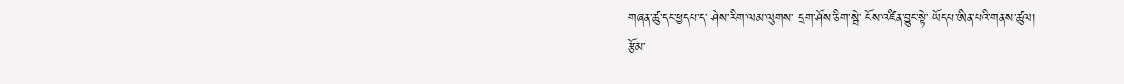གཞན་ཚུ་དང་ཕྱདཔ་ད་ ཤེས་རིག་ལམ་ལུགས་ དྲག་ཤོས་ཅིག་སྦེ་ ངོས་འཛིན་བྱུང་སྟེ་ ཡོདཔ་ཨིན་པའི་གནས་ཚུལ།
རྩོམ་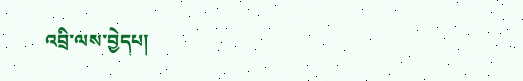འབྲི་ལས་བྱེདཔ།